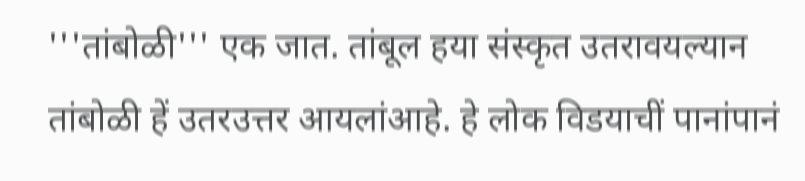'''तांबोळी''' एक जात. तांबूल हया संस्कृत उतरावयल्यान तांबोळी हें उतरउत्तर आयलांआहे. हे लोक विडयाचीं पानांपानं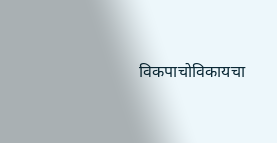विकपाचोविकायचा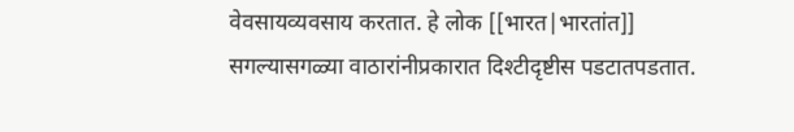वेवसायव्यवसाय करतात. हे लोक [[भारत|भारतांत]] सगल्यासगळ्या वाठारांनीप्रकारात दिश्टीदृष्टीस पडटातपडतात.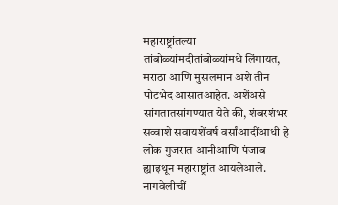महाराष्ट्रांतल्या तांबोळ्यांमदीतांबोळ्यांमधे लिंगायत, मराठा आणि मुसलमान अशे तीन पोटभेद आसातआहेत. अशेंअसे सांगतातसांगण्यात येते की, शंबरशंभर सव्वाशे सवायशेंवर्ष वर्सांआदींआधी हे लोक गुजरात आनीआणि पंजाब ह्याइथून महाराष्ट्रांत आयलेआले. नागवेलीचीं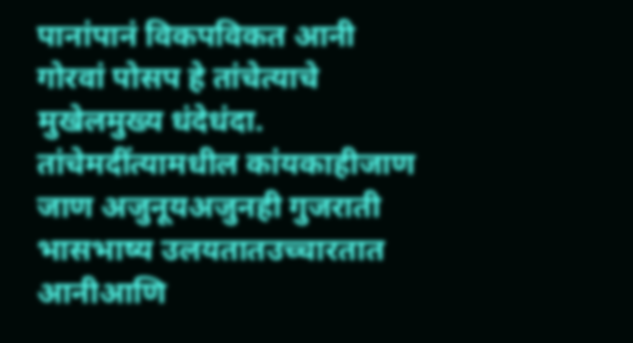पानांपानं विकपविकत आनी गोरवां पोसप हे तांचेत्याचे मुखेलमुख्य धंदेधंदा. तांचेमदींत्यामधील कांयकाहीजाण जाण अजुनूयअजुनही गुजराती भासभाष्य उलयतातउच्चारतात आनीआणि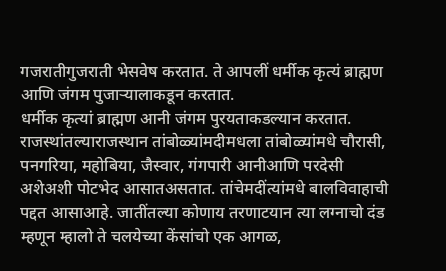गजरातीगुजराती भेसवेष करतात. ते आपलीं धर्मीक कृत्यं ब्राह्मण आणि जंगम पुजाऱ्यालाकडून करतात.
धर्मीक कृत्यां ब्राह्मण आनी जंगम पुरयताकडल्यान करतात.
राजस्थांतल्याराजस्थान तांबोळ्यांमदीमधला तांबोळ्यांमधे चौरासी, पनगरिया, महोबिया, जैस्वार, गंगपारी आनीआणि परदेसी अशेअशी पोटभेद आसातअसतात. तांचेमदींत्यांमधे बालविवाहाची पद्दत आसाआहे. जातींतल्या कोणाय तरणाटयान त्या लग्नाचो दंड म्हणून म्हालो ते चलयेच्या केंसांचो एक आगळ,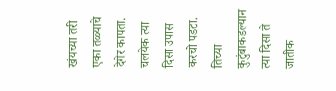खंयच्या तरी एका तळ्याचे देगेर कापता. चलयेक त्या दिसा उपास करचो पडटा. तिच्या कुटुंबाकडल्यान त्या दिसा ते जातीक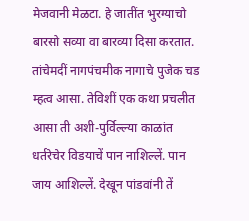मेजवानी मेळटा. हे जातींत भुरग्याचो बारसो सव्या वा बारव्या दिसा करतात. तांचेमदीं नागपंचमीक नागाचे पुजेक चड म्हत्व आसा. तेविशीं एक कथा प्रचलीत आसा ती अशी-पुर्विल्ल्या काळांत धर्तरेचेर विडयाचें पान नाशिल्लें. पान जाय आशिल्लें. देखून पांडवांनी तें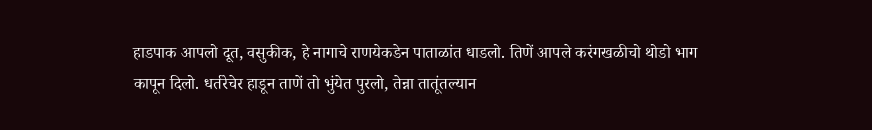हाडपाक आपलो दूत, वसुकीक, हे नागाचे राणयेकडेन पाताळांत धाडलो. तिणें आपले करंगखळीचो थोडो भाग कापून दिलो. धर्तरेचेर हाडून ताणें तो भुंयेत पुरलो, तेन्ना तातूंतल्यान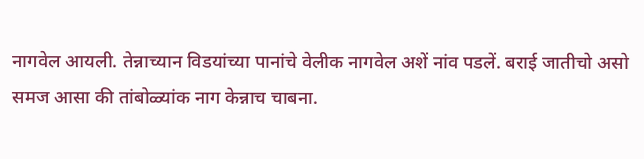नागवेल आयली. तेन्नाच्यान विडयांच्या पानांचे वेलीक नागवेल अशें नांव पडलें. बराई जातीचो असो समज आसा की तांबोळ्यांक नाग केन्नाच चाबना.